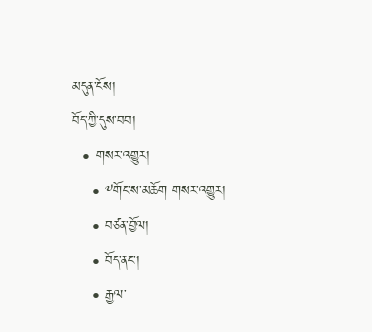མདུན་ངོས།
བོད་ཀྱི་དུས་བབ།
  • གསར་འགྱུར།
    • ༸གོང་ས་མཆོག གསར་འགྱུར།
    • བཙན་བྱོལ།
    • བོད་ནང་།
    • རྒྱལ་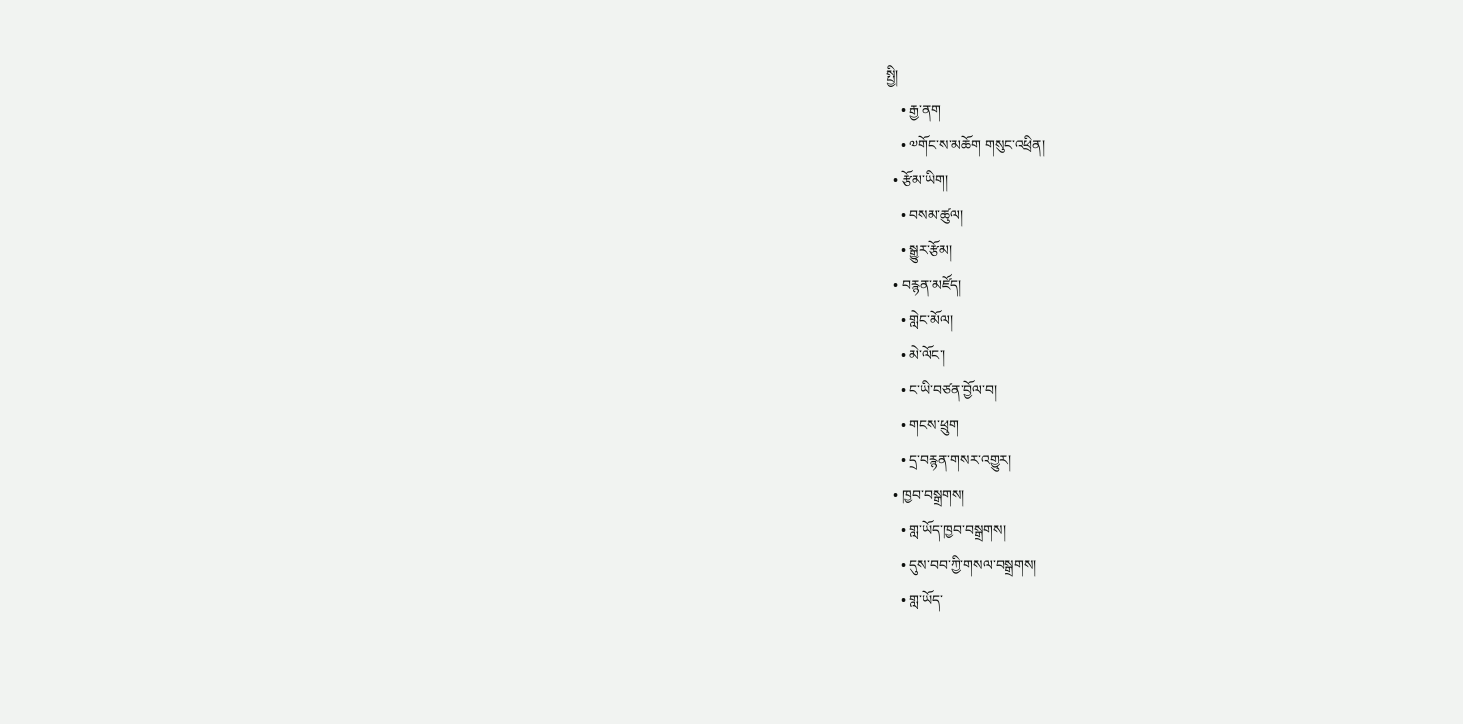སྤྱི།
    • རྒྱ་ནག
    • ༧གོང་ས་མཆོག གསུང་འཕྲིན།
  • རྩོམ་ཡིག།
    • བསམ་ཚུལ།
    • སྒྱུར་རྩོམ།
  • བརྙན་མཛོད།
    • གླེང་མོལ།
    • མེ་ལོང་།
    • ང་ཡི་བཙན་བྱོལ་བ།
    • གངས་ཕྲུག
    • དྲ་བརྙན་གསར་འགྱུར།
  • ཁྱབ་བསྒྲགས།
    • གླ་ཡོད་ཁྱབ་བསྒྲགས།
    • དུས་བབ་ཀྱི་གསལ་བསྒྲགས།
    • གླ་ཡོད་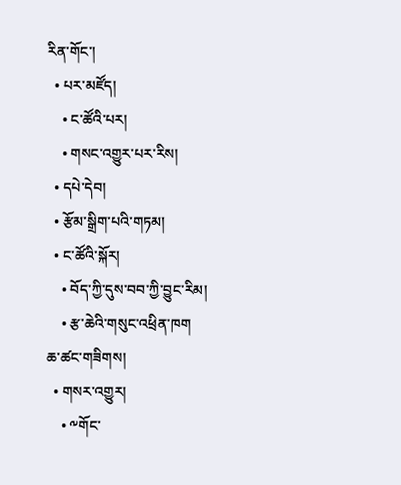རིན་གོང་།
  • པར་མཛོད།
    • ང་ཚོའི་པར།
    • གསང་འགྱུར་པར་རིས།
  • དཔེ་དེབ།
  • རྩོམ་སྒྲིག་པའི་གཏམ།
  • ང་ཚོའི་སྐོར།
    • བོད་ཀྱི་དུས་བབ་ཀྱི་བྱུང་རིམ།
    • རྩ་ཆེའི་གསུང་འཕྲིན་ཁག
ཆ་ཚང་གཟིགས།
  • གསར་འགྱུར།
    • ༸གོང་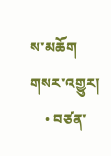ས་མཆོག གསར་འགྱུར།
    • བཙན་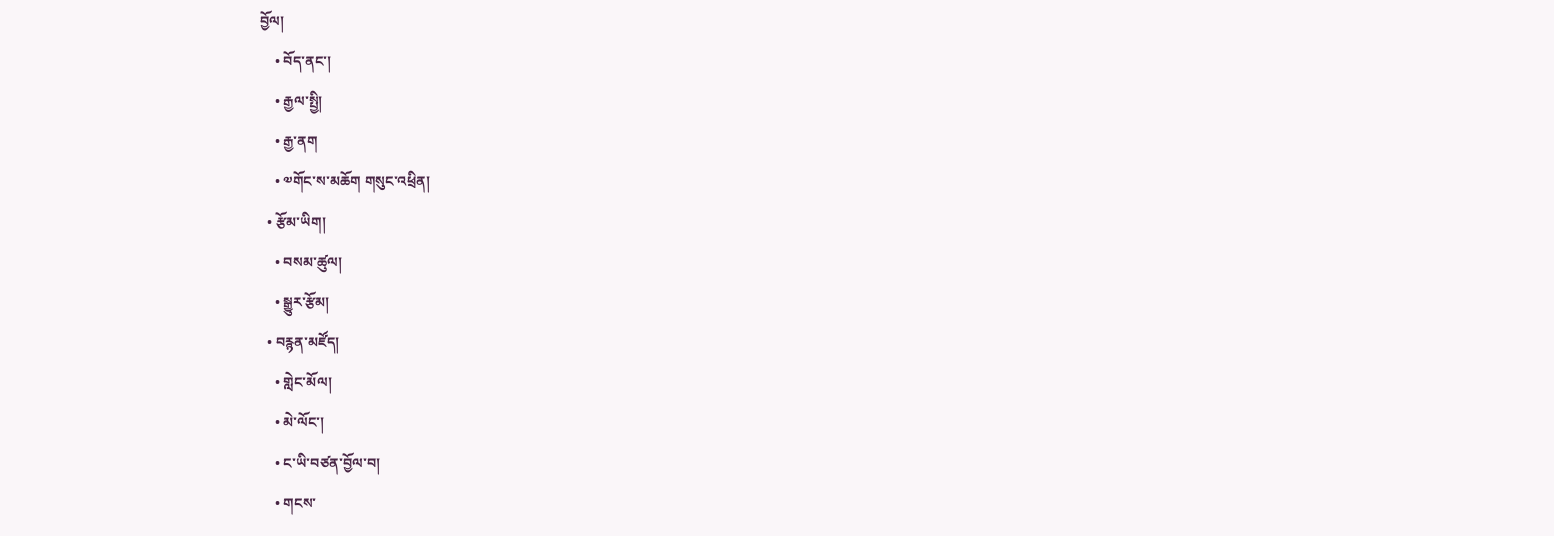བྱོལ།
    • བོད་ནང་།
    • རྒྱལ་སྤྱི།
    • རྒྱ་ནག
    • ༧གོང་ས་མཆོག གསུང་འཕྲིན།
  • རྩོམ་ཡིག།
    • བསམ་ཚུལ།
    • སྒྱུར་རྩོམ།
  • བརྙན་མཛོད།
    • གླེང་མོལ།
    • མེ་ལོང་།
    • ང་ཡི་བཙན་བྱོལ་བ།
    • གངས་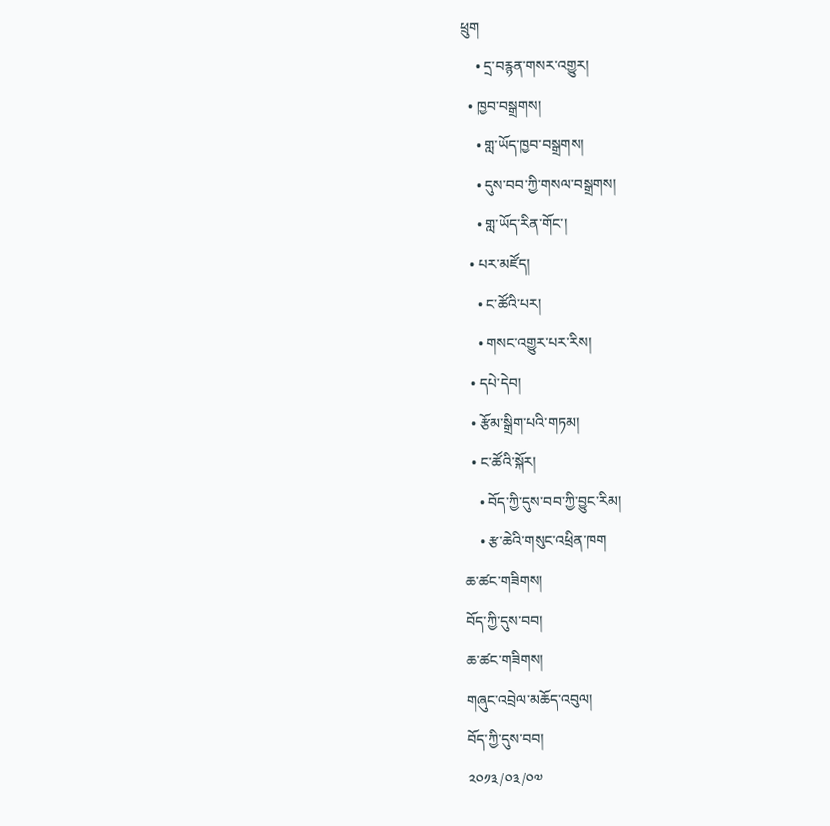ཕྲུག
    • དྲ་བརྙན་གསར་འགྱུར།
  • ཁྱབ་བསྒྲགས།
    • གླ་ཡོད་ཁྱབ་བསྒྲགས།
    • དུས་བབ་ཀྱི་གསལ་བསྒྲགས།
    • གླ་ཡོད་རིན་གོང་།
  • པར་མཛོད།
    • ང་ཚོའི་པར།
    • གསང་འགྱུར་པར་རིས།
  • དཔེ་དེབ།
  • རྩོམ་སྒྲིག་པའི་གཏམ།
  • ང་ཚོའི་སྐོར།
    • བོད་ཀྱི་དུས་བབ་ཀྱི་བྱུང་རིམ།
    • རྩ་ཆེའི་གསུང་འཕྲིན་ཁག
ཆ་ཚང་གཟིགས།
བོད་ཀྱི་དུས་བབ།
ཆ་ཚང་གཟིགས།
གཞུང་འབྲེལ་མཆོད་འབུལ།
བོད་ཀྱི་དུས་བབ།
༢༠༡༣/༠༣/༠༧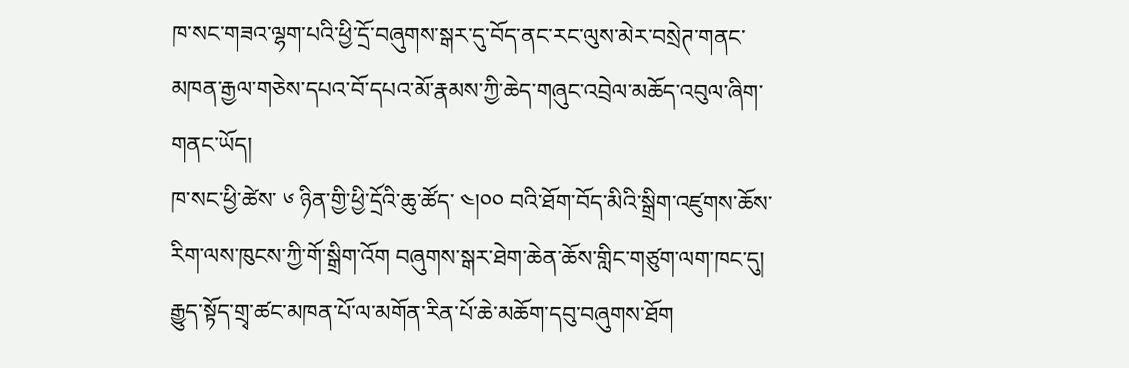ཁ་སང་གཟའ་ལྷག་པའི་ཕྱི་དྲོ་བཞུགས་སྒར་དུ་བོད་ནང་རང་ལུས་མེར་བསྲེཊ་གནང་མཁན་རྒྱལ་གཅེས་དཔའ་བོ་དཔའ་མོ་རྣམས་ཀྱི་ཆེད་གཞུང་འབྲེལ་མཆོད་འབུལ་ཞིག་གནང་ཡོད།
ཁ་སང་ཕྱི་ཚེས་ ༦ ཉིན་གྱི་ཕྱི་དྲོའི་ཆུ་ཚོད་ ༤།༠༠ བའི་ཐོག་བོད་མིའི་སྒྲིག་འཛུགས་ཆོས་རིག་ལས་ཁུངས་ཀྱི་གོ་སྒྲིག་འོག བཞུགས་སྒར་ཐེག་ཆེན་ཆོས་གླིང་གཙུག་ལག་ཁང་དུ།  རྒྱུད་སྟོད་གྲྭ་ཚང་མཁན་པོ་ལ་མགོན་རིན་པོ་ཆེ་མཆོག་དབུ་བཞུགས་ཐོག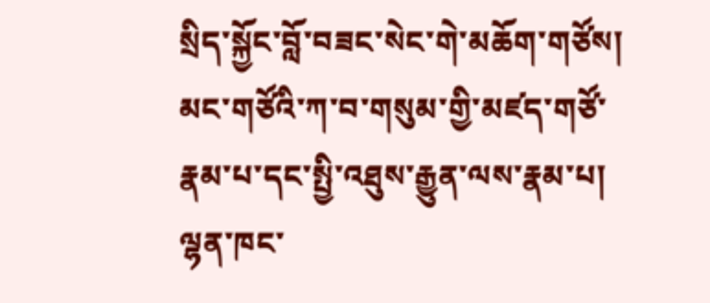སྲིད་སྐྱོང་བློ་བཟང་སེང་གེ་མཆོག་གཙོས། མང་གཙོའི་ཀ་བ་གསུམ་གྱི་མཛད་གཙོ་རྣམ་པ་དང་སྤྱི་འཐུས་རྒྱུན་ལས་རྣམ་པ། ལྷན་ཁང་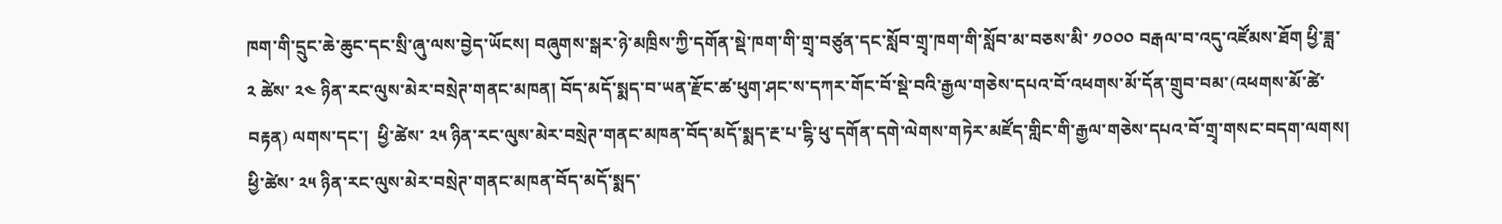ཁག་གི་དྲུང་ཆེ་ཆུང་དང་སྲི་ཞུ་ལས་བྱེད་ཡོངས། བཞུགས་སྒར་ཉེ་མཁྲིས་ཀྱི་དགོན་སྡེ་ཁག་གི་གྲྭ་བཙུན་དང་སློབ་གྲྭ་ཁག་གི་སློབ་མ་བཅས་མི་ ༡༠༠༠ བརྒལ་བ་འདུ་འཛོམས་ཐོག ཕྱི་ཟླ་ ༢ ཚེས་ ༢༤ ཉིན་རང་ལུས་མེར་བསྲེཊ་གནང་མཁན། བོད་མདོ་སྨད་བ་ཡན་རྫོང་ཚ་ཕུག་ཤང་ས་དཀར་གོང་བོ་སྡེ་བའི་རྒྱལ་གཅེས་དཔའ་བོ་འཕགས་མོ་དོན་གྲུབ་བམ་(འཕགས་མོ་ཚེ་བརྟན) ལགས་དང་།  ཕྱི་ཚེས་ ༢༥ ཉིན་རང་ལུས་མེར་བསྲེཊ་གནང་མཁན་བོད་མདོ་སྨད་རྔ་པ་ངྷི་ཕུ་དགོན་དགེ་ལེགས་གཏེར་མཛོད་གླིང་གི་རྒྱལ་གཅེས་དཔའ་བོ་གྲྭ་གསང་བདག་ལགས།  ཕྱི་ཚེས་ ༢༥ ཉིན་རང་ལུས་མེར་བསྲེཊ་གནང་མཁན་བོད་མདོ་སྨད་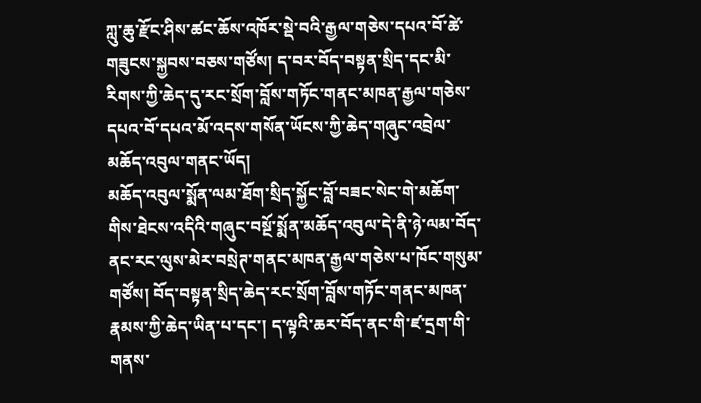ཀླུ་ཆུ་རྫོང་ཤིས་ཚང་ཆོས་འཁོར་སྡེ་བའི་རྒྱལ་གཅེས་དཔའ་བོ་ཚེ་གཟུངས་སྐྱབས་བཅས་གཙོས། ད་བར་བོད་བསྟན་སྲིད་དང་མི་རིགས་ཀྱི་ཆེད་དུ་རང་སྲོག་བློས་གཏོང་གནང་མཁན་རྒྱལ་གཅེས་དཔའ་བོ་དཔའ་མོ་འདས་གསོན་ཡོངས་ཀྱི་ཆེད་གཞུང་འབྲེལ་མཆོད་འབུལ་གནང་ཡོད།
མཆོད་འབུལ་སྨོན་ལམ་ཐོག་སྲིད་སྐྱོང་བློ་བཟང་སེང་གེ་མཆོག་གིས་ཐེངས་འདིའི་གཞུང་བསྔོ་སྨོན་མཆོད་འབུལ་དེ་ནི་ཉེ་ལམ་བོད་ནང་རང་ལུས་མེར་བསྲེཊ་གནང་མཁན་རྒྱལ་གཅེས་པ་ཁོང་གསུམ་གཙོས། བོད་བསྟན་སྲིད་ཆེད་རང་སྲོག་བློས་གཏོང་གནང་མཁན་རྣམས་ཀྱི་ཆེད་ཡིན་པ་དང་། ད་ལྟའི་ཆར་བོད་ནང་གི་ཛ་དྲག་གི་གནས་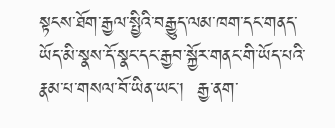སྟངས་ཐོག་རྒྱལ་སྤྱིའི་བརྒྱུད་ལམ་ཁག་དང་གནད་ཡོད་མི་སྣས་དོ་སྣང་དང་རྒྱབ་སྐྱོར་གནང་གི་ཡོད་པའི་རྣམ་པ་གསལ་བོ་ཡིན་ཡང་།  རྒྱ་ནག་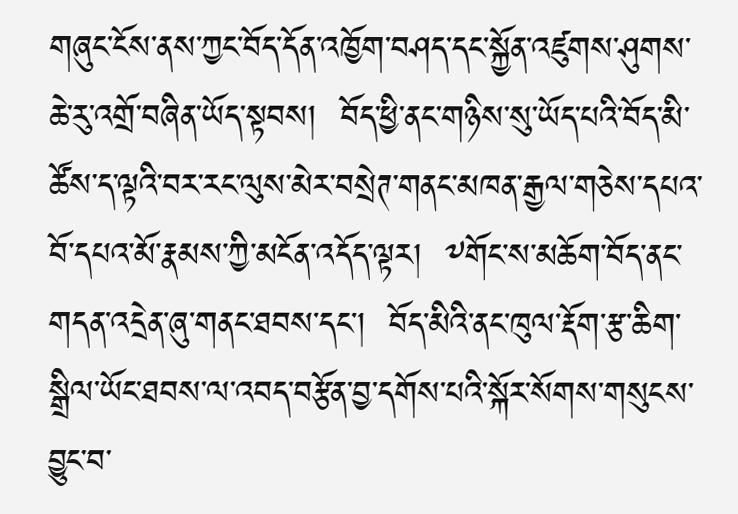གཞུང་ངོས་ནས་ཀྱང་བོད་དོན་འཁྱོག་བཤད་དང་སྐྱོན་འཛུགས་ཤུགས་ཆེ་རུ་འགྲོ་བཞིན་ཡོད་སྟབས།  བོད་ཕྱི་ནང་གཉིས་སུ་ཡོད་པའི་བོད་མི་ཚོས་ད་ལྟའི་བར་རང་ལུས་མེར་བསྲེཊ་གནང་མཁན་རྒྱལ་གཅེས་དཔའ་བོ་དཔའ་མོ་རྣམས་ཀྱི་མངོན་འདོད་ལྟར།  ༸གོང་ས་མཆོག་བོད་ནང་གདན་འདྲེན་ཞུ་གནང་ཐབས་དང་།  བོད་མིའི་ནང་ཁུལ་རྡོག་རྩ་ཆིག་སྒྲིལ་ཡོང་ཐབས་ལ་འབད་བརྩོན་བྱ་དགོས་པའི་སྐོར་སོགས་གསུངས་བྱུང་བ་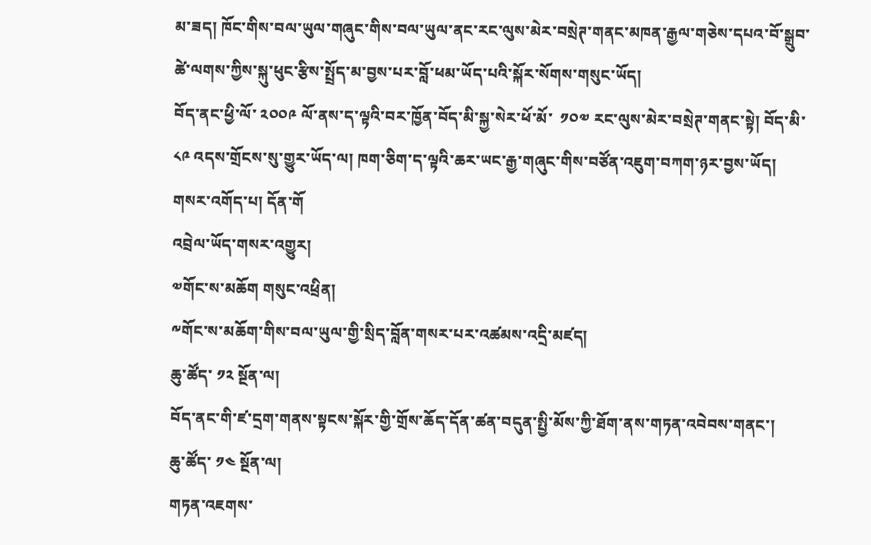མ་ཟད། ཁོང་གིས་བལ་ཡུལ་གཞུང་གིས་བལ་ཡུལ་ནང་རང་ལུས་མེར་བསྲེཊ་གནང་མཁན་རྒྱལ་གཅེས་དཔའ་བོ་སྒྲུབ་ཚེ་ལགས་ཀྱིས་སྐུ་ཕུང་རྩིས་སྤྲོད་མ་བྱས་པར་བློ་ཕམ་ཡོད་པའི་སྐོར་སོགས་གསུང་ཡོད།
བོད་ནང་ཕྱི་ལོ་ ༢༠༠༩ ལོ་ནས་ད་ལྟའི་བར་ཁྱོན་བོད་མི་སྐྱ་སེར་ཕོ་མོ་  ༡༠༧ རང་ལུས་མེར་བསྲེཊ་གནང་སྟེ། བོད་མི་  ༨༩ འདས་གྲོངས་སུ་གྱུར་ཡོད་ལ། ཁག་ཅིག་ད་ལྟའི་ཆར་ཡང་རྒྱ་གཞུང་གིས་བཙོན་འཇུག་བཀག་ཉར་བྱས་ཡོད།
གསར་འགོད་པ། དོན་གོ
འབྲེལ་ཡོད་གསར་འགྱུར།
༧གོང་ས་མཆོག གསུང་འཕྲིན།
༸གོང་ས་མཆོག་གིས་བལ་ཡུལ་གྱི་སྲིད་བློན་གསར་པར་འཚམས་འདྲི་མཛད།
ཆུ་ཚོད་ ༡༢ སྔོན་ལ།
བོད་ནང་གི་ཛ་དྲག་གནས་སྟངས་སྐོར་གྱི་གྲོས་ཆོད་དོན་ཚན་བདུན་སྤྱི་མོས་ཀྱི་ཐོག་ནས་གཏན་འབེབས་གནང་།
ཆུ་ཚོད་ ༡༤ སྔོན་ལ།
གཏན་འཇགས་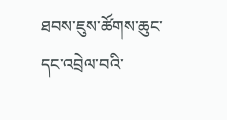ཐབས་ཇུས་ཚོགས་ཆུང་དང་འབྲེལ་བའི་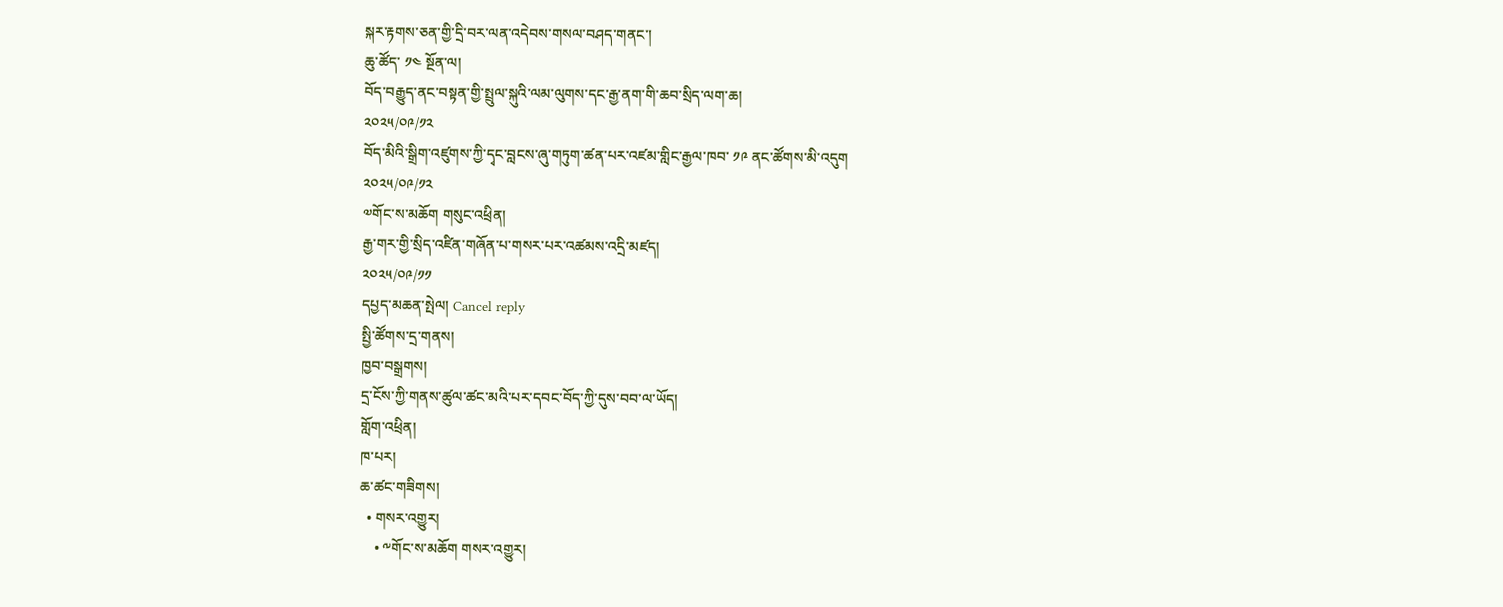སྐར་རྟགས་ཅན་གྱི་དྲི་བར་ལན་འདེབས་གསལ་བཤད་གནང་།
ཆུ་ཚོད་ ༡༤ སྔོན་ལ།
བོད་བརྒྱུད་ནང་བསྟན་གྱི་སྤྲུལ་སྐུའི་ལམ་ལུགས་དང་རྒྱ་ནག་གི་ཆབ་སྲིད་ལག་ཆ།
༢༠༢༥/༠༩/༡༢
བོད་མིའི་སྒྲིག་འཛུགས་ཀྱི་དྭང་བླངས་ཞུ་གཏུག་ཚན་པར་འཛམ་གླིང་རྒྱལ་ཁབ་ ༡༩ ནང་ཚོགས་མི་འདུག
༢༠༢༥/༠༩/༡༢
༧གོང་ས་མཆོག གསུང་འཕྲིན།
རྒྱ་གར་གྱི་སྲིད་འཛིན་གཞོན་པ་གསར་པར་འཚམས་འདྲི་མཛད།
༢༠༢༥/༠༩/༡༡
དཔྱད་མཆན་སྤེལ། Cancel reply
སྤྱི་ཚོགས་དྲ་གནས།
ཁྱབ་བསྒྲགས།
དྲ་ངོས་ཀྱི་གནས་ཚུལ་ཚང་མའི་པར་དབང་བོད་ཀྱི་དུས་བབ་ལ་ཡོད།
གློག་འཕྲིན།
ཁ་པར།
ཆ་ཚང་གཟིགས།
  • གསར་འགྱུར།
    • ༸གོང་ས་མཆོག གསར་འགྱུར།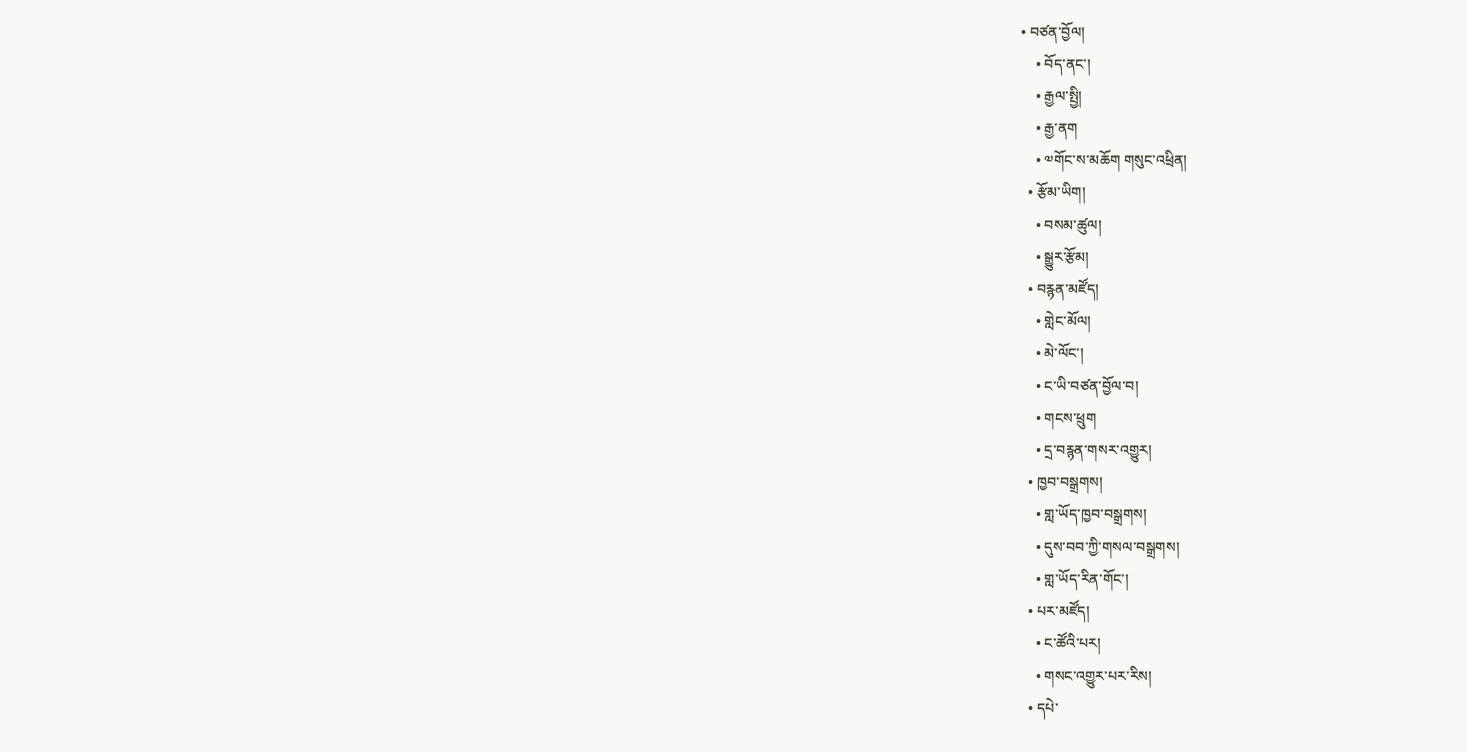• བཙན་བྱོལ།
    • བོད་ནང་།
    • རྒྱལ་སྤྱི།
    • རྒྱ་ནག
    • ༧གོང་ས་མཆོག གསུང་འཕྲིན།
  • རྩོམ་ཡིག།
    • བསམ་ཚུལ།
    • སྒྱུར་རྩོམ།
  • བརྙན་མཛོད།
    • གླེང་མོལ།
    • མེ་ལོང་།
    • ང་ཡི་བཙན་བྱོལ་བ།
    • གངས་ཕྲུག
    • དྲ་བརྙན་གསར་འགྱུར།
  • ཁྱབ་བསྒྲགས།
    • གླ་ཡོད་ཁྱབ་བསྒྲགས།
    • དུས་བབ་ཀྱི་གསལ་བསྒྲགས།
    • གླ་ཡོད་རིན་གོང་།
  • པར་མཛོད།
    • ང་ཚོའི་པར།
    • གསང་འགྱུར་པར་རིས།
  • དཔེ་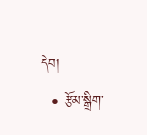དེབ།
  • རྩོམ་སྒྲིག་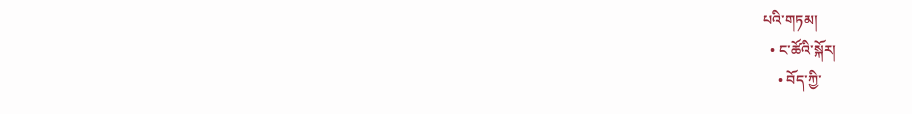པའི་གཏམ།
  • ང་ཚོའི་སྐོར།
    • བོད་ཀྱི་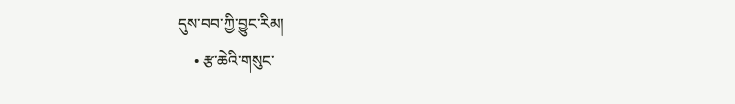དུས་བབ་ཀྱི་བྱུང་རིམ།
    • རྩ་ཆེའི་གསུང་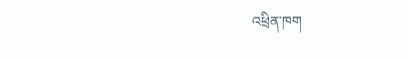འཕྲིན་ཁག